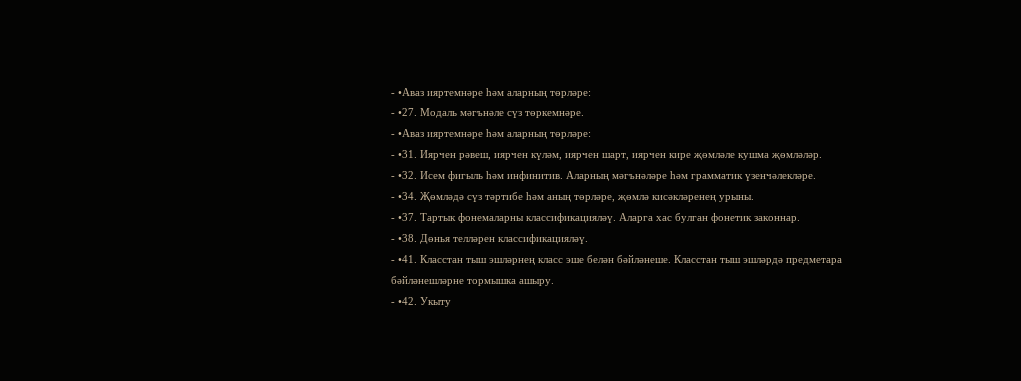- •Аваз ияртемнәре һәм аларның төрләре:
- •27. Модаль мәгънәле сүз төркемнәре.
- •Аваз ияртемнәре һәм аларның төрләре:
- •31. Иярчен рәвеш, иярчен күләм, иярчен шарт, иярчен кире җөмләле кушма җөмләләр.
- •32. Исем фигыль һәм инфинитив. Аларның мәгънәләре һәм грамматик үзенчәлекләре.
- •34. Җөмләдә сүз тәртибе һәм аның төрләре, җөмлә кисәкләренең урыны.
- •37. Тартык фонемаларны классификацияләү. Аларга хас булган фонетик законнар.
- •38. Дөнья телләрен классификацияләү.
- •41. Класстан тыш эшләрнең класс эше белән бәйләнеше. Класстан тыш эшләрдә предметара бәйләнешләрне тормышка ашыру.
- •42. Укыту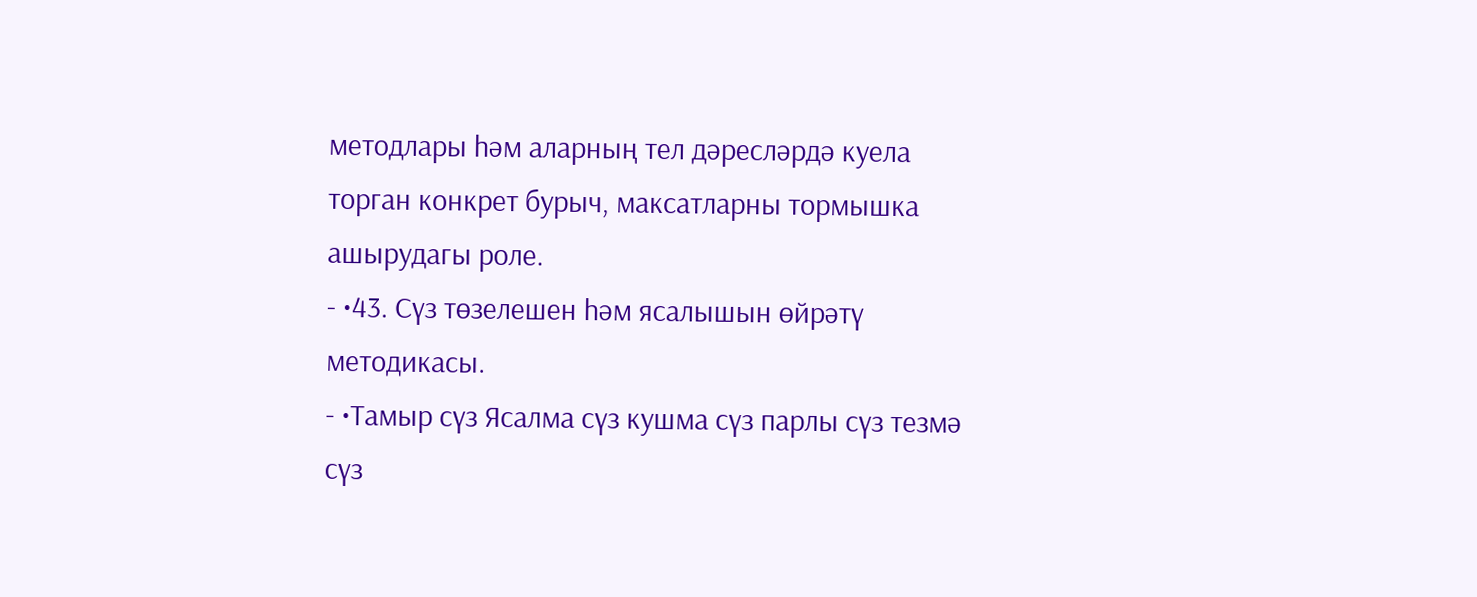методлары һәм аларның тел дәресләрдә куела торган конкрет бурыч, максатларны тормышка ашырудагы роле.
- •43. Сүз төзелешен һәм ясалышын өйрәтү методикасы.
- •Тамыр сүз Ясалма сүз кушма сүз парлы сүз тезмә сүз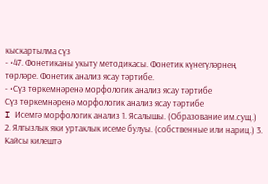кыскартылма сүз
- •47. Фонетиканы укыту методикасы. Фонетик күнегүләрнең төрләре. Фонетик анализ ясау тәртибе.
- •Сүз төркемнәренә морфологик анализ ясау тәртибе
Сүз төркемнәренә морфологик анализ ясау тәртибе
I Исемгә морфологик анализ 1. Ясалышы. (Образование им.сущ.) 2. Ялгызлык яки уртаклык исеме булуы. (собственные или нариц.) 3. Кайсы килештә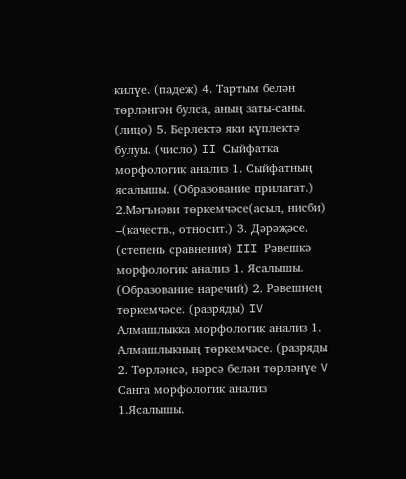килүе. (падеж) 4. Тартым белән төрләнгән булса, аның заты-саны. (лицо) 5. Берлектә яки күплектә булуы. (число) II Сыйфатка морфологик анализ 1. Сыйфатның ясалышы. (Образование прилагат.) 2.Мәгънәви төркемчәсе(асыл, нисби) –(качеств., относит.) 3. Дәрәҗәсе. (степень сравнения) III Рәвешкә морфологик анализ 1. Ясалышы. (Образование наречий) 2. Рәвешнең төркемчәсе. (разряды) IV Алмашлыкка морфологик анализ 1. Алмашлыкның төркемчәсе. (разряды 2. Төрләнсә, нәрсә белән төрләнүе V Санга морфологик анализ 1.Ясалышы.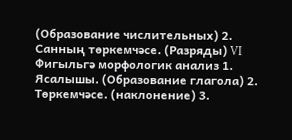(Образование числительных) 2. Санның төркемчәсе. (Разряды) VI Фигыльгә морфологик анализ 1. Ясалышы. (Образование глагола) 2. Төркемчәсе. (наклонение) 3.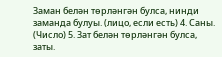Заман белән төрләнгән булса, нинди заманда булуы. (лицо, если есть) 4. Саны. (Число) 5. Зат белән төрләнгән булса, заты.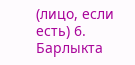(лицо, если есть) 6. Барлыкта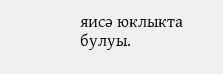яисә юклыкта булуы.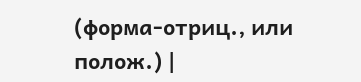(форма-отриц., или полож.) |